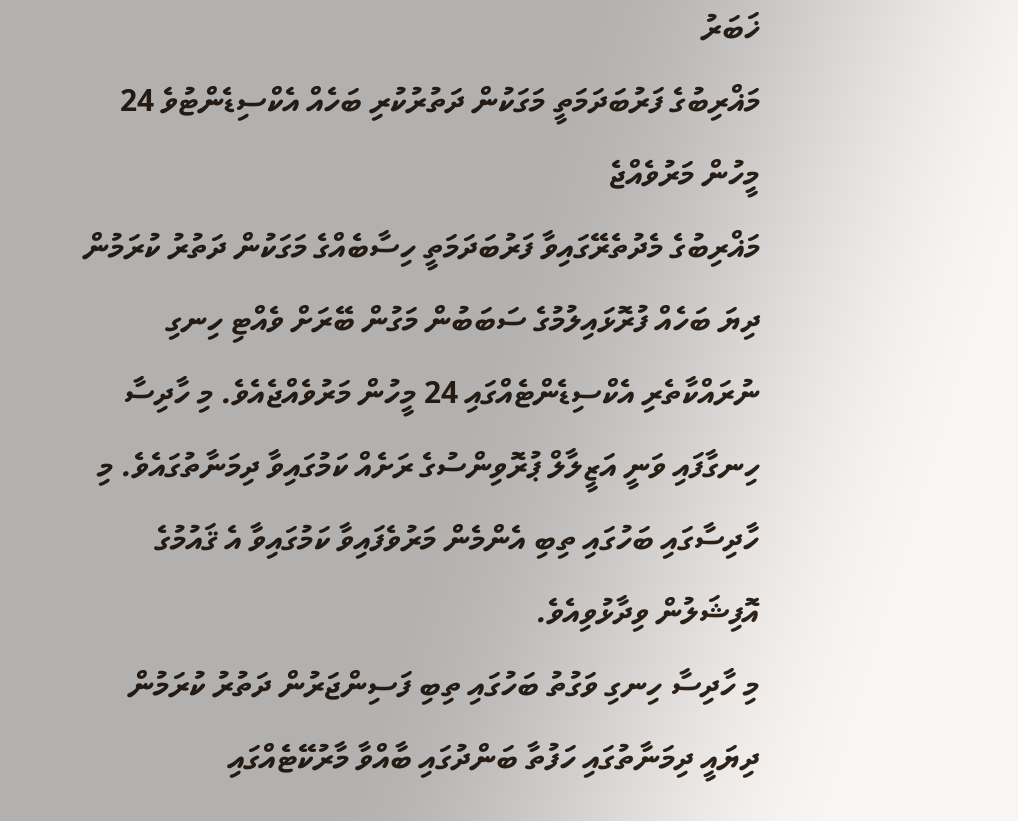ޚަބަރު
މަޣްރިބުގެ ފަރުބަދަމަތީ މަގަކުން ދަތުރުކުރި ބަހެއް އެކްސިޑެންޓުވެ 24 މީހުން މަރުވެއްޖެ
މަޣްރިބުގެ މެދުތެރޭގައިވާ ފަރުބަދަމަތީ ހިސާބެއްގެ މަގަކުން ދަތުރު ކުރަމުން ދިޔަ ބަހެއް ފުރޮޅައިލުމުގެ ސަބަބުން މަގުން ބޭރަށް ވެއްޓި ހިނގި ނުރައްކާތެރި އެކްސިޑެންޓެއްގައި 24 މީހުން މަރުވެއްޖެއެވެ. މި ހާދިސާ ހިނގާފައި ވަނީ އަޒީލާލް ޕުރޮވިންސުގެ ރަށެއް ކަމުގައިވާ ދިމަނާތުގައެވެ. މި ހާދިސާގައި ބަހުގައި ތިބި އެންމެން މަރުވެފައިވާ ކަމުގައިވާ އެ ޤައުމުގެ އޮފިޝަލުން ވިދާޅުވިއެވެ.
މި ހާދިސާ ހިނގި ވަގުތު ބަހުގައި ތިބި ފަސިންޖަރުން ދަތުރު ކުރަމުން ދިޔައީ ދިމަނާތުގައި ހަފުތާ ބަންދުގައި ބާއްވާ މާރުކޭޓެއްގައި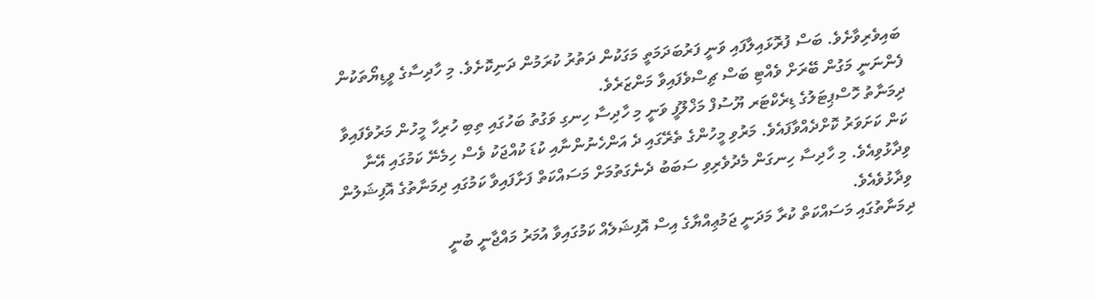ބައިވެރިވާށެވެ. ބަސް ފުރޮޅައިލާފައި ވަނީ ފަރުބަދަމަތީ މަގަކުން ދަތުރު ކުރަމުން ދަނިކޮށެވެ. މި ހާދިސާގެ ވީޑިޔޯތަކުން ފެންނަނީ މަގުން ބޭރަށް ވެއްޓި ބަސް ޗިސްވެފައިވާ މަންޒަރެވެ.
ދިމަނާތު ހޮސްޕިޓަލުގެ ޑިރެކްޓަރ ޔޫސުފް މަޚްލޫފީ ވަނީ މި ހާދިސާ ހިނގި ވަގުތު ބަހުގައި ތިބި ހުރިހާ މީހުން މަރުވެފައިވާ ކަން ކަށަވަރު ކޮށްދެއްވާފައެވެ. މަރުވި މީހުންގެ ތެރޭގައި ދެ އަންހެނުންނާއި ކުޑަ ކުއްޖަކު ވެސް ހިމެނޭ ކަމުގައި އޭނާ ވިދާޅުވިއެވެ. މި ހާދިސާ ހިނގަން މެދުވެރިވި ސަބަބު ދެނެގަތުމަށް މަސައްކަތް ފަށާފައިވާ ކަމުގައި ދިމަނާތުގެ އޮފިޝަލުން ވިދާޅުވެއެވެ.
ދިމަނާތުގައި މަސައްކަތް ކުރާ މަދަނީ ޖަމުޢިއްޔާގެ އިސް އޮފިޝަލެއް ކަމުގައިވާ އުމަރު މައްޖާނީ ބުނީ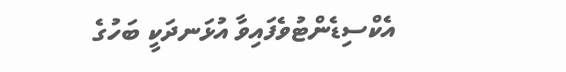އެކްސިޑެންޓުވެފައިވާ އުޅަނދަކީ ބަހުގެ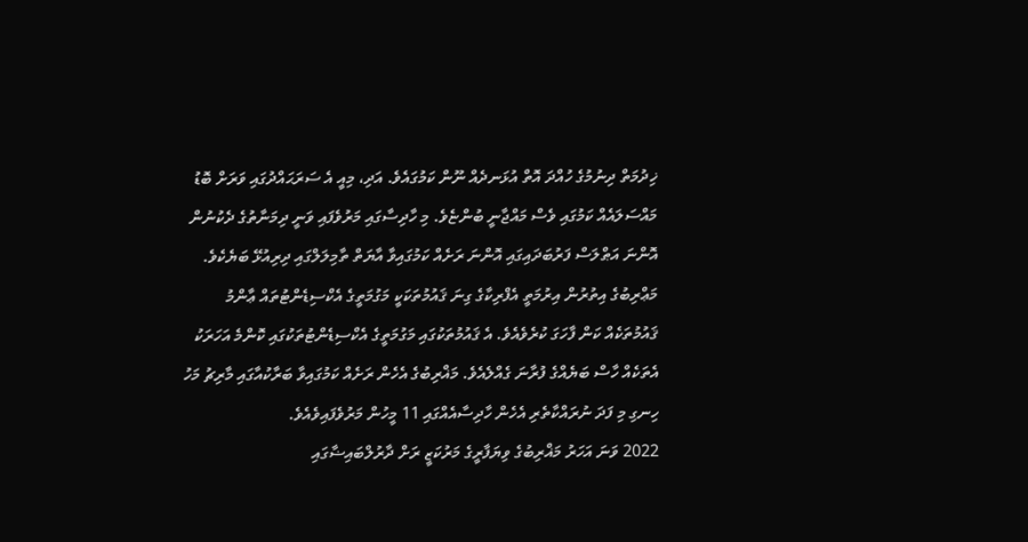ޚިދުމަތް ދިނުމުގެ ހުއްދަ އޮތް އުޅަނދެއް ނޫން ކަމުގައެވެ. އަދި، މިއީ އެ ސަރަޙައްދުގައި ވަރަށް ބޮޑު މައްސަލައެއް ކަމުގައި ވެސް މައްޖާނީ ބުންޏެވެ. މި ހާދިސާގައި މަރުވެފައި ވަނީ ދިމަނާތުގެ ދެކުނުން އޮންނަ އަޠްލަސް ފަރުބަދައިގައި އޮންނަ ރަށެއް ކަމުގައިވާ އާޔަތް ތާމިލަލްގައި ދިރިއުޅޭ ބަޔެކެވެ.
މަޢްރިބުގެ އިތުރުން އިރުމަތީ އެފްރިކާގެ ގިނަ ޤައުމުތަކަކީ މަގުމަތީގެ އެކްސިޑެންޓުތައް ޢާންމު ޤައުމުތަކެއް ކަން ފާހަގަ ކުރެވެއެވެ. އެ ޤައުމުތަކުގައި މަގުމަތީގެ އެކްސިޑެންޓުތަކުގައި ކޮންމެ އަހަރަކު އެތަކެއް ހާސް ބަޔެއްގެ ފުރާނަ ގެއްލެއެވެ. މަޣްރިބުގެ އެހެން ރަށެއް ކަމުގައިވާ ބަރާކުއާގައި މާރިޗު މަހު ހިނގި މި ފަދަ ނުރައްކާތެރި އެހެން ހާދިސާއެއްގައި 11 މީހުން މަރުވެފައިވެއެވެ.
2022 ވަނަ އަހަރު މަޣްރިބުގެ ވިޔަފާރީގެ މަރުކަޒީ ރަށް ދާރުލްބައިޟާގައި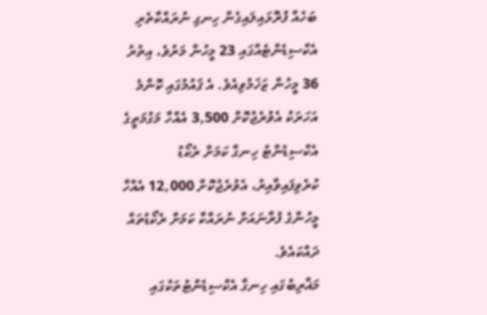ބަހެއް ފުރޮޅައިލައިގެން ހިނގި ނުރައްކާތެރި އެކްސިޑެންޓެއްގައި 23 މީހުން މަރުވެ، އިތުރު 36 މީހުން ޒަޚަމުވިއެވެ. އެ ޤައުމުގައި ކޮންމެ އަހަރަކު އެވުރެޖުކޮށް 3,500 އެއްހާ މަގުމަތީގެ އެކްސިޑެންޓު ހިނގާ ކަމަށް ރެކޯޑު ކުރެވިފައިވާއިރު، އެވުރެޖުކޮށް 12,000 އެއްހާ މީހުންގެ ފުރާނައަށް ނުރައްކާ ކަމަށް ރެކޯޑުތައް ދައްކައެވެ.
މަޣްރިބުގައި ހިނގާ އެކްސިޑެންޓުތަކުގައި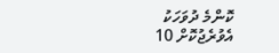ކޮންމެ ދުވަހަކު އެވުރެޖުކޮށް 10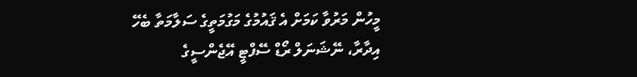މީހުން މަރުވާ ކަމަށް އެ ޤައުމުގެ މަގުމަތީގެ ސަލާމަތާ ބެހޭ އިދާރާ، ނޭޝަނަލް ރޯޑް ސޭފްޓީ އޭޖެންސީގެ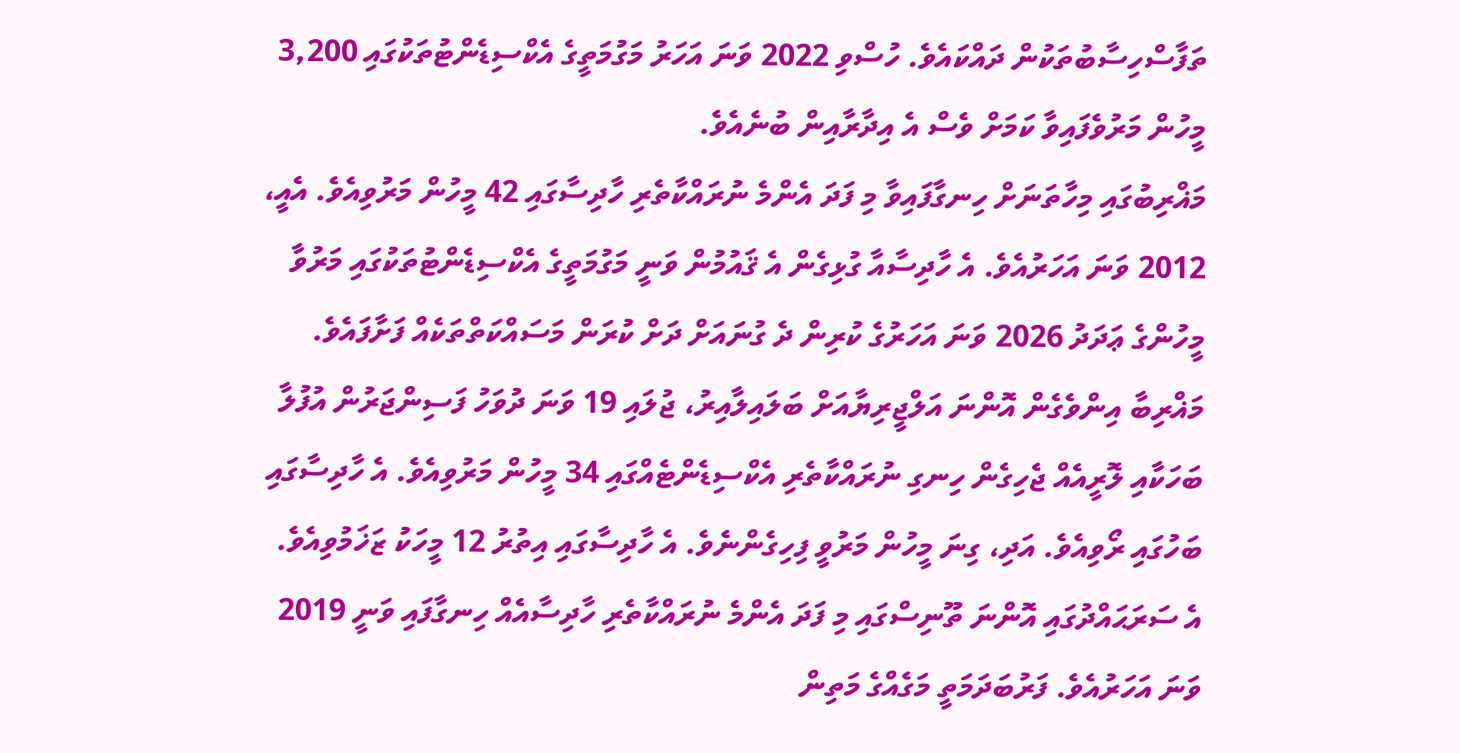ތަފާސްހިސާބުތަކުން ދައްކައެވެ. ހުސްވި 2022 ވަނަ އަހަރު މަގުމަތީގެ އެކްސިޑެންޓުތަކުގައި 3,200 މީހުން މަރުވެފައިވާ ކަމަށް ވެސް އެ އިދާރާއިން ބުނެއެވެ.
މަޣްރިބުގައި މިހާތަނަށް ހިނގާފައިވާ މި ފަދަ އެންމެ ނުރައްކާތެރި ހާދިސާގައި 42 މީހުން މަރުވިއެވެ. އެއީ، 2012 ވަނަ އަހަރުއެވެ. އެ ހާދިސާއާ ގުޅިގެން އެ ޤައުމުން ވަނީ މަގުމަތީގެ އެކްސިޑެންޓުތަކުގައި މަރުވާ މީހުންގެ ޢަދަދު 2026 ވަނަ އަހަރުގެ ކުރިން ދެ ގުނައަށް ދަށް ކުރަން މަސައްކަތްތަކެއް ފަށާފައެވެ.
މަޣްރިބާ އިންވެގެން އޮންނަ އަލްޖީރިޔާއަށް ބަލައިލާއިރު، ޖުލައި 19 ވަނަ ދުވަހު ފަސިންޖަރުން އުފުލާ ބަހަކާއި ލޮރީއެއް ޖެހިގެން ހިނގި ނުރައްކާތެރި އެކްސިޑެންޓެއްގައި 34 މީހުން މަރުވިއެވެ. އެ ހާދިސާގައި ބަހުގައި ރޯވިއެވެ. އަދި، ގިނަ މީހުން މަރުވީ ފިހިގެންނެވެ. އެ ހާދިސާގައި އިތުރު 12 މީހަކު ޒަޚަމުވިއެވެ.
އެ ސަރަޙައްދުގައި އޮންނަ ތޫނިސްގައި މި ފަދަ އެންމެ ނުރައްކާތެރި ހާދިސާއެއް ހިނގާފައި ވަނީ 2019 ވަނަ އަހަރުއެވެ. ފަރުބަދަމަތީ މަގެއްގެ މަތިން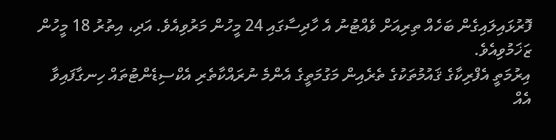ފޮރުޅައިލައިގެން ބަހެއް ތިރިއަށް ވެއްޓުނު އެ ހާދިސާގައި 24 މީހުން މަރުވިއެވެ. އަދި، އިތުރު 18 މީހުން ޒަޚަމުވިއެވެ.
އިރުމަތީ އެފްރިކާގެ ޤައުމުތަކުގެ ތެރެއިން މަގުމަތީގެ އެންމެ ނުރައްކާތެރި އެކްސިޑެންޓުތައް ހިނގާފައިވާ އެއް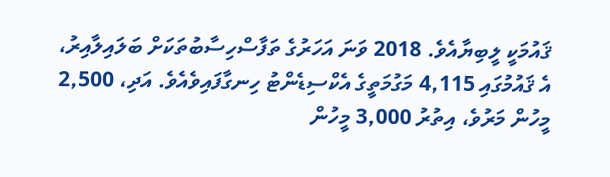ޤައުމަކީ ލީބިޔާއެވެ. 2018 ވަނަ އަހަރުގެ ތަފާސްހިސާބުތަކަށް ބަލައިލާއިރު، އެ ޤައުމުގައި 4,115 މަގުމަތީގެ އެކްސިޑެންޓު ހިނގާފައިވެއެވެ. އަދި، 2,500 މީހުން މަރުވެ، އިތުރު 3,000 މީހުން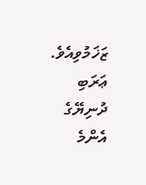ޒަޚަމުވިއެވެ. ޢަރަބި ދުނިޔޭގެ އެންމެ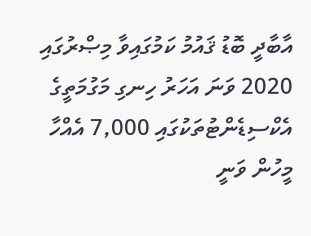އާބާދީ ބޮޑު ޤައުމު ކަމުގައިވާ މިޞްރުގައި 2020 ވަނަ އަހަރު ހިނގި މަގުމަތީގެ އެކްސިޑެންޓުތަކުގައި 7,000 އެއްހާ މީހުން ވަނީ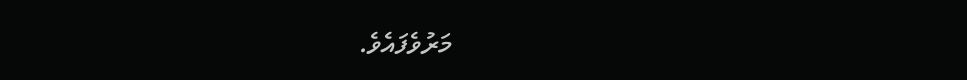މަރުވެފައެވެ.